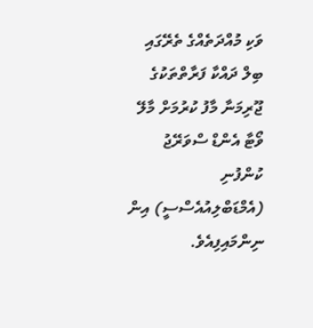ވަކި މުއްދަތެއްގެ ތެރޭގައި ބިލް ދައްކާ ފަރާތްތަކުގެ ޖޫރިމަނާ މާފު ކުރުމަށް މާލޭ ވޯޓާ އެންޑް ސްވަރޭޖު ކުންފުނި (އެމްޑަބްލިއުއެސްސީ) އިން ނިންމައިފިއެވެ.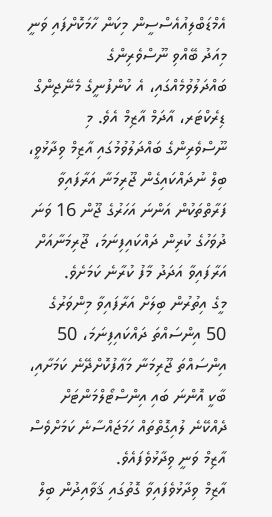އެމްޑަބްލިއުއެސްސީން މިކަން ހާމަކޮށްފައި ވަނީ މިއަދު ބޭއްވި ނޫސްވެރިންގެ ބައްދަލުވުމެއްގައި، އެ ކުންފުނީގެ މެނޭޖިންގް ޑިރެކްޓަރ، އާދަމް އާޒިމް އެވެ. މި ނޫސްވެރިންގެ ބައްދަލުވުމުގައި އާޒިމް ވިދާޅުވީ، ބިލް ނުދައްކައިގެން ޖޫރިމަނާ އަރާފައިވާ ފަރާތްތަކުން އަންނަ އަހަރުގެ ޖޫން 16 ވަނަ ދުވަހުގެ ކުރިން ދައްކައިފިނަމަ، ޖޫރިމަނާއަށް އަރާފައިވާ އަދަދު މާފު ކުރާނެ ކަމަށެވެ.
މީގެ އިތުރުން ބިލަށް އަރާފައިވާ މިންވަރުގެ 50 އިންސައްތަ ދައްކައިފިނަމަ، 50 އިންސައްތަ ޖޫރިމަނާ މަޢާފުކޮށްދޭނެ ކަމަށާއި، ބާކީ އޮންނަ ބައި އިންސްޓޯލްމަންޓަށް ދެއްކޭނެ ލުއިގޮތްތައް ހަމަޖައްސާނެ ކަމަށްވެސް އާޒިމް ވަނީ ވިދާޅުވެފައެވެ.
އާޒިމް ވިދާޅުވެފައިވާ ގޮތުގައި ޤަވާއިދުން ބިލް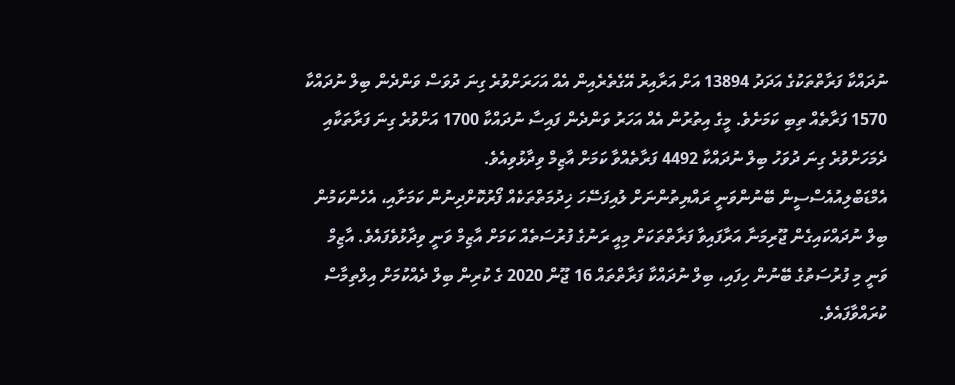ނުދައްކާ ފަރާތްތަކުގެ އަދަދު 13894 އަށް އަރާއިރު އޭގެތެރެއިން އެއް އަހަރަށްވުރެ ގިނަ ދުވަސް ވަންދެން ބިލް ނުދައްކާ 1570 ފަރާތެއް ތިބި ކަމަށެވެ. މީގެ އިތުރުން އެއް އަހަރު ވަންދެން ފައިސާ ނުދައްކާ 1700 އަށްވުރެ ގިނަ ފަރާތަކާއި ދެމަހަށްވުރެ ގިނަ ދުވަހު ބިލް ނުދައްކާ 4492 ފަރާތެއްވާ ކަމަށް އާޒިމް ވިދާޅުވިއެވެ.
އެމްޑަބްލިއުއެސްސީން ބޭނުންވަނީ ރައްޔިތުންނަށް ލުއިފަސޭހަ ޚިދުމަތްތަކެއް ފޯރުކޮށްދިނުން ކަމަށާއި، އެހެންކަމުން ބިލް ނުދައްކައިގެން ޖޫރިމަނާ އަރާފައިވާ ފަރާތްތަކަށް މިއީ ރަނުގެ ފުރުސަތެއް ކަމަށް އާޒިމް ވަނީ ވިދާޅުވެފައެވެ. އާޒިމް ވަނީ މި ފުރުސަތުގެ ބޭނުން ހިފައި، ބިލް ނުދައްކާ ފަރާތްތައް 16 ޖޫން 2020 ގެ ކުރިން ބިލް ދެއްކުމަށް އިލްތިމާސް ކުރައްވާފައެވެ.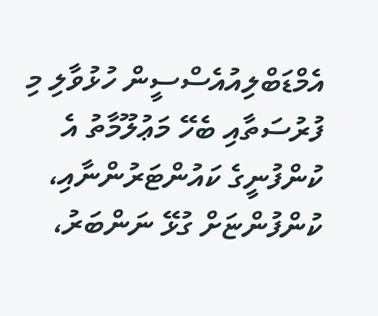އެމްޑަބްލިއުއެސްސީން ހުޅުވާލި މި ފުރުސަތާއި ބެހޭ މަޢުލޫމާތު އެ ކުންފުނީގެ ކައުންޓަރުންނާއި، ކުންފުންޏަށް ގުޅޭ ނަންބަރު،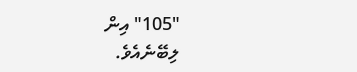"105" އިން ލިބޭނެއެވެ.